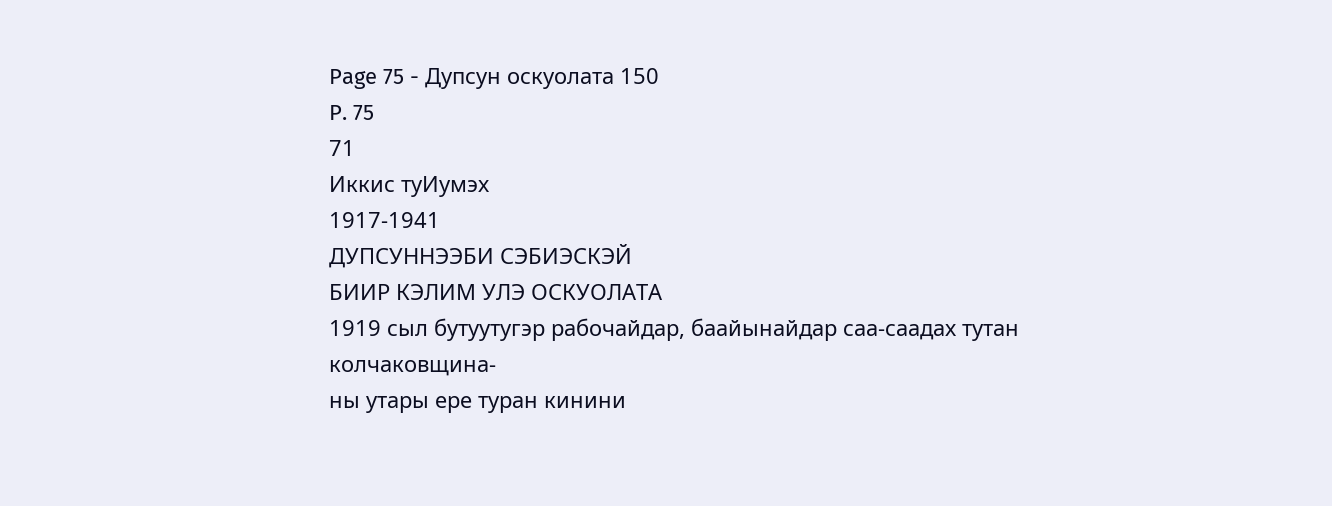Page 75 - Дупсун оскуолата 150
P. 75
71
Иккис туИумэх
1917-1941
ДУПСУННЭЭБИ СЭБИЭСКЭЙ
БИИР КЭЛИМ УЛЭ ОСКУОЛАТА
1919 сыл бутуутугэр рабочайдар, баайынайдар саа-саадах тутан колчаковщина-
ны утары ере туран кинини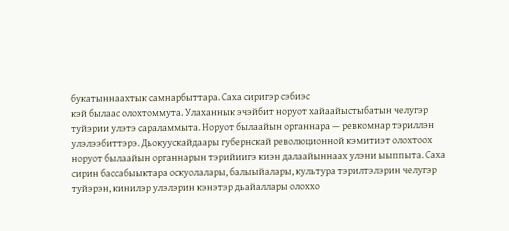букатыннаахтык самнарбыттара. Саха сиригэр сэбиэс
кэй былаас олохтоммута. Улаханнык эчэйбит норуот хайаайыстыбатын челугэр
туйэрии улэтэ сараламмыта. Норуот былаайын органнара — ревкомнар тэриллэн
улэлээбиттэрэ. Дьокуускайдаары губернскай революционной кэмитиэт олохтоох
норуот былаайын органнарын тэрийиигэ киэн далаайыннаах улэни ыыппыта. Саха
сирин бассабыыктара оскуолалары, балыыйалары, культура тэрилтэлэрин челугэр
туйэрэн, кинилэр улэлэрин кэнэтэр дьайаллары олоххо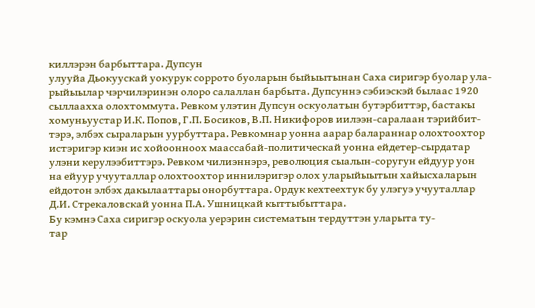киллэрэн барбыттара. Дупсун
улууйа Дьокуускай уокурук соррото буоларын быйыытынан Саха сиригэр буолар ула-
рыйыылар чэрчилэринэн олоро салаллан барбыта. Дупсуннэ сэбиэскэй былаас 1920
сыллаахха олохтоммута. Ревком улэтин Дупсун оскуолатын бутэрбиттэр, бастакы
хомуньуустар И.К. Попов, Г.П. Босиков, В.П. Никифоров иилээн-саралаан тэрийбит-
тэрэ, элбэх сыраларын уурбуттара. Ревкомнар уонна аарар балараннар олохтоохтор
истэригэр киэн ис хойоонноох маассабай-политическай уонна ейдетер-сырдатар
улэни керулээбиттэрэ. Ревком чилиэннэрэ, революция сыалын-соругун ейдуур уон
на ейуур учууталлар олохтоохтор иннилэригэр олох уларыйыытын хайысхаларын
ейдотон элбэх дакылааттары онорбуттара. Ордук кехтеехтук бу улэгуэ учууталлар
Д.И. Стрекаловскай уонна П.А. Ушницкай кыттыбыттара.
Бу кэмнэ Саха сиригэр оскуола уерэрин систематын тердуттэн уларыта ту-
тар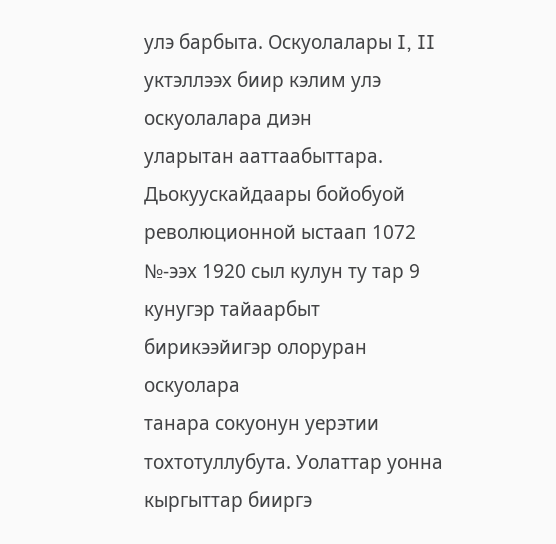улэ барбыта. Оскуолалары I, II уктэллээх биир кэлим улэ оскуолалара диэн
уларытан ааттаабыттара. Дьокуускайдаары бойобуой революционной ыстаап 1072
№-ээх 1920 сыл кулун ту тар 9 кунугэр тайаарбыт бирикээйигэр олоруран оскуолара
танара сокуонун уерэтии тохтотуллубута. Уолаттар уонна кыргыттар бииргэ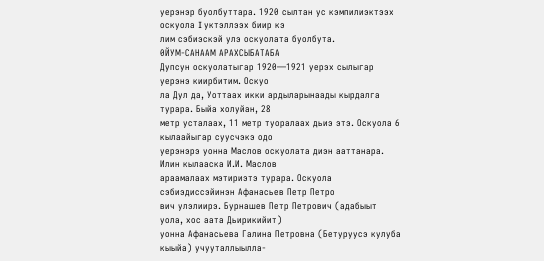уерэнэр буолбуттара. 1920 сылтан ус кэмпилиэктээх оскуола I уктэллээх биир кэ
лим сэбиэскэй улэ оскуолата буолбута.
0ЙУМ-САНААМ АРАХСЫБАТАБА
Дупсун оскуолатыгар 1920—1921 уерэх сылыгар уерэнэ киирбитим. Оскуо
ла Дул да, Уоттаах икки ардыларынаады кырдалга турара. Быйа холуйан, 28
метр усталаах, 11 метр туоралаах дьиэ этэ. Оскуола 6 кылаайыгар суусчэкэ одо
уерэнэрэ уонна Маслов оскуолата диэн ааттанара. Илин кылааска И.И. Маслов
араамалаах мэтириэтэ турара. Оскуола сэбиэдиссэйинэн Афанасьев Петр Петро
вич улэлиирэ. Бурнашев Петр Петрович (адабыыт уола, хос аата Дьирикийит)
уонна Афанасьева Галина Петровна (Бетуруусэ кулуба кыыйа) учууталлыылла-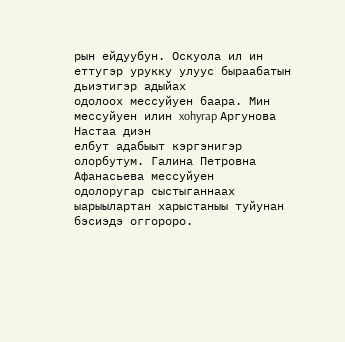рын ейдуубун. Оскуола ил ин еттугэр урукку улуус быраабатын дьиэтигэр адыйах
одолоох мессуйуен баара. Мин мессуйуен илин xohyrap Аргунова Настаа диэн
елбут адабыыт кэргэнигэр олорбутум. Галина Петровна Афанасьева мессуйуен
одолоругар сыстыганнаах ыарыылартан харыстаныы туйунан бэсиэдэ оггороро.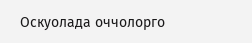Оскуолада оччолорго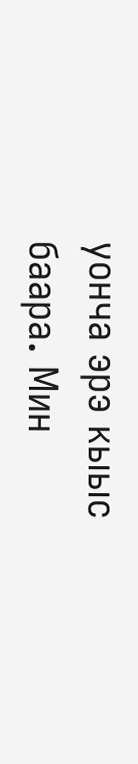уонча эрэ кыыс баара. Мин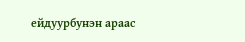ейдуурбунэн араас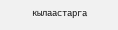кылаастарга